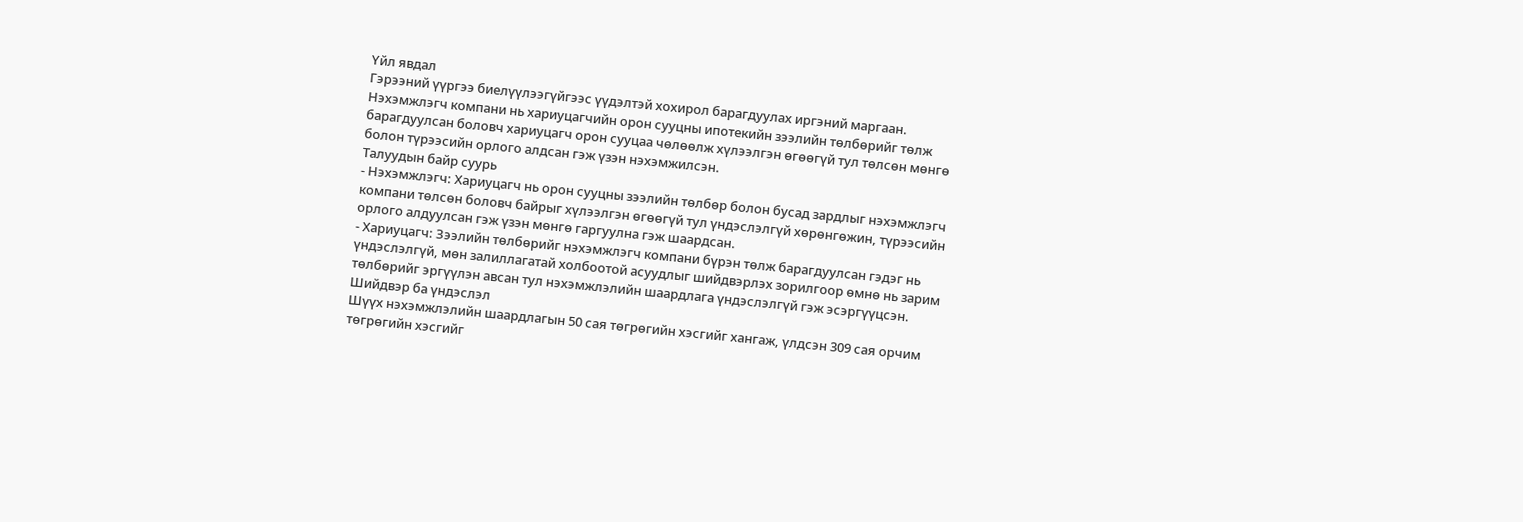Үйл явдал
Гэрээний үүргээ биелүүлээгүйгээс үүдэлтэй хохирол барагдуулах иргэний маргаан. Нэхэмжлэгч компани нь хариуцагчийн орон сууцны ипотекийн зээлийн төлбөрийг төлж барагдуулсан боловч хариуцагч орон сууцаа чөлөөлж хүлээлгэн өгөөгүй тул төлсөн мөнгө болон түрээсийн орлого алдсан гэж үзэн нэхэмжилсэн.
Талуудын байр суурь
- Нэхэмжлэгч: Хариуцагч нь орон сууцны зээлийн төлбөр болон бусад зардлыг нэхэмжлэгч компани төлсөн боловч байрыг хүлээлгэн өгөөгүй тул үндэслэлгүй хөрөнгөжин, түрээсийн орлого алдуулсан гэж үзэн мөнгө гаргуулна гэж шаардсан.
- Хариуцагч: Зээлийн төлбөрийг нэхэмжлэгч компани бүрэн төлж барагдуулсан гэдэг нь үндэслэлгүй, мөн залиллагатай холбоотой асуудлыг шийдвэрлэх зорилгоор өмнө нь зарим төлбөрийг эргүүлэн авсан тул нэхэмжлэлийн шаардлага үндэслэлгүй гэж эсэргүүцсэн.
Шийдвэр ба үндэслэл
Шүүх нэхэмжлэлийн шаардлагын 50 сая төгрөгийн хэсгийг хангаж, үлдсэн 309 сая орчим төгрөгийн хэсгийг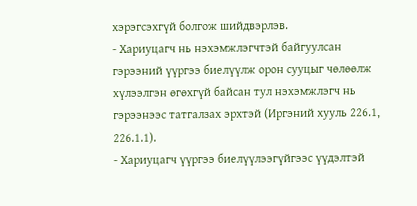хэрэгсэхгүй болгож шийдвэрлэв.
- Хариуцагч нь нэхэмжлэгчтэй байгуулсан гэрээний үүргээ биелүүлж орон сууцыг чөлөөлж хүлээлгэн өгөхгүй байсан тул нэхэмжлэгч нь гэрээнээс татгалзах эрхтэй (Иргэний хууль 226.1, 226.1.1).
- Хариуцагч үүргээ биелүүлээгүйгээс үүдэлтэй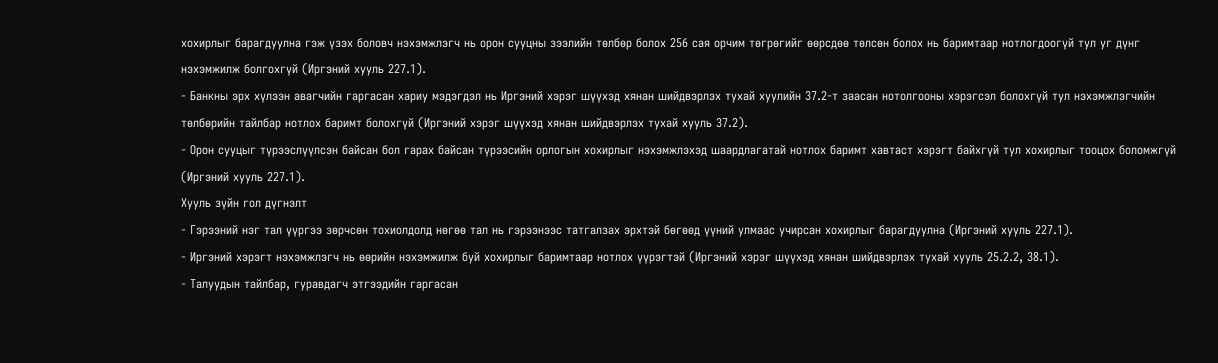хохирлыг барагдуулна гэж үзэх боловч нэхэмжлэгч нь орон сууцны зээлийн төлбөр болох 256 сая орчим төгрөгийг өөрсдөө төлсөн болох нь баримтаар нотлогдоогүй тул уг дүнг нэхэмжилж болгохгүй (Иргэний хууль 227.1).
- Банкны эрх хүлээн авагчийн гаргасан хариу мэдэгдэл нь Иргэний хэрэг шүүхэд хянан шийдвэрлэх тухай хуулийн 37.2-т заасан нотолгооны хэрэгсэл болохгүй тул нэхэмжлэгчийн төлбөрийн тайлбар нотлох баримт болохгүй (Иргэний хэрэг шүүхэд хянан шийдвэрлэх тухай хууль 37.2).
- Орон сууцыг түрээслүүлсэн байсан бол гарах байсан түрээсийн орлогын хохирлыг нэхэмжлэхэд шаардлагатай нотлох баримт хавтаст хэрэгт байхгүй тул хохирлыг тооцох боломжгүй (Иргэний хууль 227.1).
Хууль зүйн гол дүгнэлт
- Гэрээний нэг тал үүргээ зөрчсөн тохиолдолд нөгөө тал нь гэрээнээс татгалзах эрхтэй бөгөөд үүний улмаас учирсан хохирлыг барагдуулна (Иргэний хууль 227.1).
- Иргэний хэрэгт нэхэмжлэгч нь өөрийн нэхэмжилж буй хохирлыг баримтаар нотлох үүрэгтэй (Иргэний хэрэг шүүхэд хянан шийдвэрлэх тухай хууль 25.2.2, 38.1).
- Талуудын тайлбар, гуравдагч этгээдийн гаргасан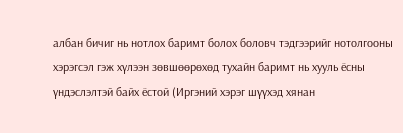албан бичиг нь нотлох баримт болох боловч тэдгээрийг нотолгооны хэрэгсэл гэж хүлээн зөвшөөрөхөд тухайн баримт нь хууль ёсны үндэслэлтэй байх ёстой (Иргэний хэрэг шүүхэд хянан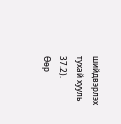шийдвэрлэх тухай хууль 37.2).
Өөр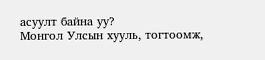асуулт байна уу?
Монгол Улсын хууль, тогтоомж,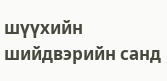шүүхийн шийдвэрийн санд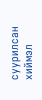суурилсан хиймэл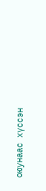оюунаас хүссэн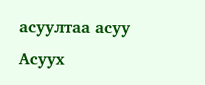асуултаа асуу
Асуух